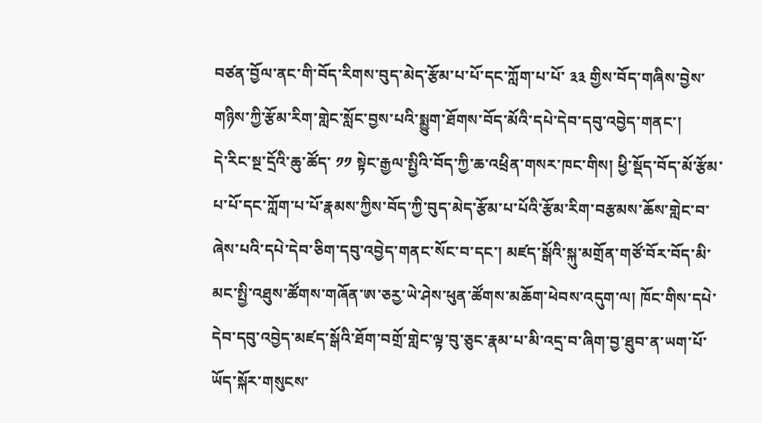བཙན་བྱོལ་ནང་གི་བོད་རིགས་བུད་མེད་རྩོམ་པ་པོ་དང་ཀློག་པ་པོ་ ༣༣ གྱིས་བོད་གཞིས་བྱེས་གཉིས་ཀྱི་རྩོམ་རིག་གླེང་སློང་བྱས་པའི་སྨྱུག་ཐོགས་བོད་མོའི་དཔེ་དེབ་དབུ་འབྱེད་གནང་།
དེ་རིང་སྔ་དྲོའི་ཆུ་ཚོད་ ༡༡ སྟེང་རྒྱལ་སྤྱིའི་བོད་ཀྱི་ཆ་འཕྲིན་གསར་ཁང་གིས། ཕྱི་སྡོད་བོད་མོ་རྩོམ་པ་པོ་དང་ཀློག་པ་པོ་རྣམས་ཀྱིས་བོད་ཀྱི་བུད་མེད་རྩོམ་པ་པོའི་རྩོམ་རིག་བརྩམས་ཆོས་གླེང་བ་ཞེས་པའི་དཔེ་དེབ་ཅིག་དབུ་འབྱེད་གནང་སོང་བ་དང་། མཛད་སྒོའི་སྐུ་མགྲོན་གཙོ་བོར་བོད་མི་མང་སྤྱི་འཐུས་ཚོགས་གཞོན་ཨ་ཅརྱ་ཡེ་ཤེས་ཕུན་ཚོགས་མཆོག་ཕེབས་འདུག་ལ། ཁོང་གིས་དཔེ་དེབ་དབུ་འབྱེད་མཛད་སྒོའི་ཐོག་བགྲོ་གླེང་ལྟ་བུ་ཅུང་རྣམ་པ་མི་འདྲ་བ་ཞིག་བྱ་ཐུབ་ན་ཡག་པོ་ཡོད་སྐོར་གསུངས་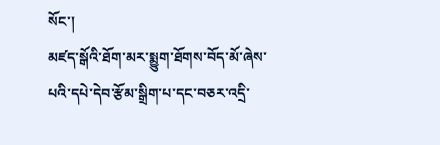སོང་།
མཛད་སྒོའི་ཐོག་མར་སྨྱུག་ཐོགས་བོད་མོ་ཞེས་པའི་དཔེ་དེབ་རྩོམ་སྒྲིག་པ་དང་བཅར་འདྲི་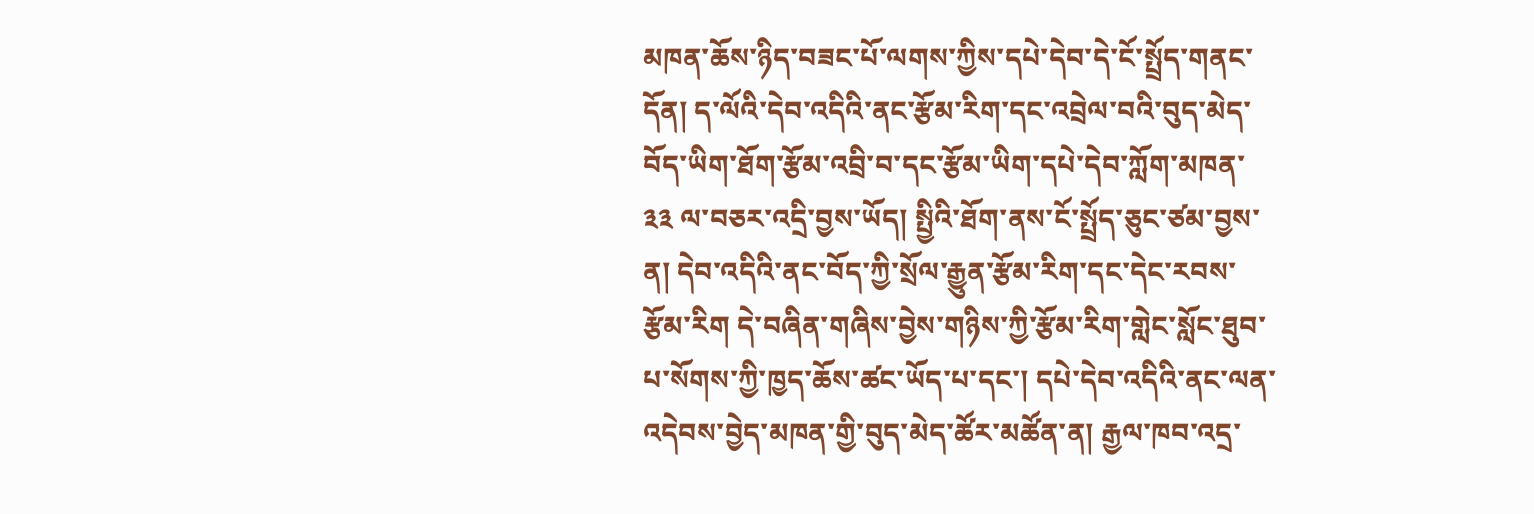མཁན་ཆོས་ཉིད་བཟང་པོ་ལགས་ཀྱིས་དཔེ་དེབ་དེ་ངོ་སྤྲོད་གནང་དོན། ད་ལོའི་དེབ་འདིའི་ནང་རྩོམ་རིག་དང་འབྲེལ་བའི་བུད་མེད་བོད་ཡིག་ཐོག་རྩོམ་འབྲི་བ་དང་རྩོམ་ཡིག་དཔེ་དེབ་ཀློག་མཁན་ ༣༣ ལ་བཅར་འདྲི་བྱས་ཡོད། སྤྱིའི་ཐོག་ནས་ངོ་སྤྲོད་ཅུང་ཙམ་བྱས་ན། དེབ་འདིའི་ནང་བོད་ཀྱི་སྲོལ་རྒྱུན་རྩོམ་རིག་དང་དེང་རབས་རྩོམ་རིག དེ་བཞིན་གཞིས་བྱེས་གཉིས་ཀྱི་རྩོམ་རིག་གླེང་སློང་ཐུབ་པ་སོགས་ཀྱི་ཁྱད་ཆོས་ཚང་ཡོད་པ་དང་། དཔེ་དེབ་འདིའི་ནང་ལན་འདེབས་བྱེད་མཁན་གྱི་བུད་མེད་ཚོར་མཚོན་ན། རྒྱལ་ཁབ་འདྲ་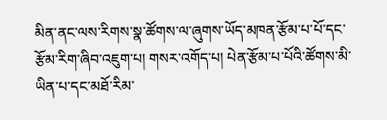མིན་ནང་ལས་རིགས་སྣ་ཚོགས་ལ་ཞུགས་ཡོད་མཁན་རྩོམ་པ་པོ་དང་རྩོམ་རིག་ཞིབ་འཇུག་པ། གསར་འགོད་པ། པེན་རྩོམ་པ་པོའི་ཚོགས་མི་ཡིན་པ་དང་མཐོ་རིམ་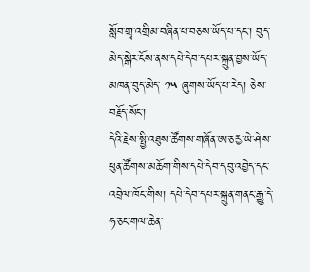སློབ་གྲྭ་འགྲིམ་བཞིན་པ་བཅས་ཡོད་པ་དང་། བུད་མེད་སྒེར་ངོས་ནས་དཔེ་དེབ་དཔར་སྐྲུན་བྱས་ཡོད་མཁན་བུད་མེད་ ༡༥ ཞུགས་ཡོད་པ་རེད། ཅེས་བརྗོད་སོང་།
དེའི་རྗེས་སྤྱི་འཐུས་ཚོགས་གཞོན་ཨ་ཅརྱ་ཡེ་ཤེས་ཕུན་ཚོགས་མཆོག་གིས་དཔེ་དེབ་དབུ་འབྱེད་དང་འབྲེལ་ཁོང་གིས། དཔེ་དེབ་དཔར་སྐྲུན་གནང་རྒྱུ་དེ་ཧ་ཅང་གལ་ཆེན་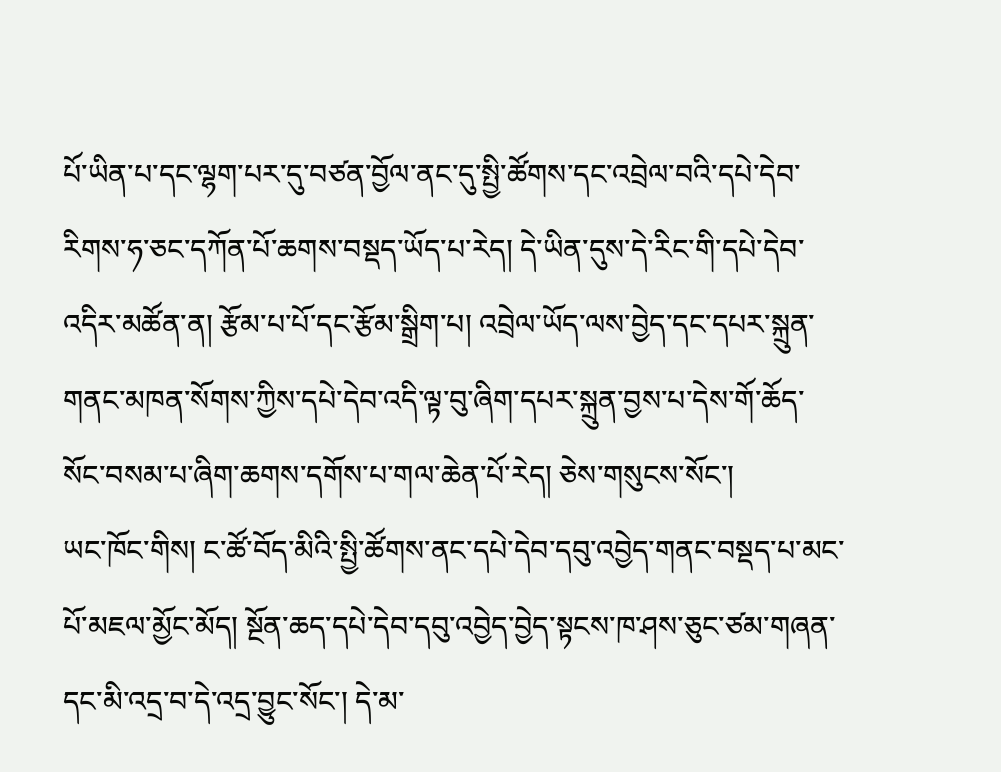པོ་ཡིན་པ་དང་ལྷག་པར་དུ་བཙན་བྱོལ་ནང་དུ་སྤྱི་ཚོགས་དང་འབྲེལ་བའི་དཔེ་དེབ་རིགས་ཧ་ཅང་དཀོན་པོ་ཆགས་བསྡད་ཡོད་པ་རེད། དེ་ཡིན་དུས་དེ་རིང་གི་དཔེ་དེབ་འདིར་མཚོན་ན། རྩོམ་པ་པོ་དང་རྩོམ་སྒྲིག་པ། འབྲེལ་ཡོད་ལས་བྱེད་དང་དཔར་སྐྲུན་གནང་མཁན་སོགས་ཀྱིས་དཔེ་དེབ་འདི་ལྟ་བུ་ཞིག་དཔར་སྐྲུན་བྱས་པ་དེས་གོ་ཆོད་སོང་བསམ་པ་ཞིག་ཆགས་དགོས་པ་གལ་ཆེན་པོ་རེད། ཅེས་གསུངས་སོང་།
ཡང་ཁོང་གིས། ང་ཚོ་བོད་མིའི་སྤྱི་ཚོགས་ནང་དཔེ་དེབ་དབུ་འབྱེད་གནང་བསྡད་པ་མང་པོ་མཇལ་མྱོང་མོད། སྔོན་ཆད་དཔེ་དེབ་དབུ་འབྱེད་བྱེད་སྟངས་ཁ་ཤས་ཅུང་ཙམ་གཞན་དང་མི་འདྲ་བ་དེ་འདྲ་བྱུང་སོང་། དེ་མ་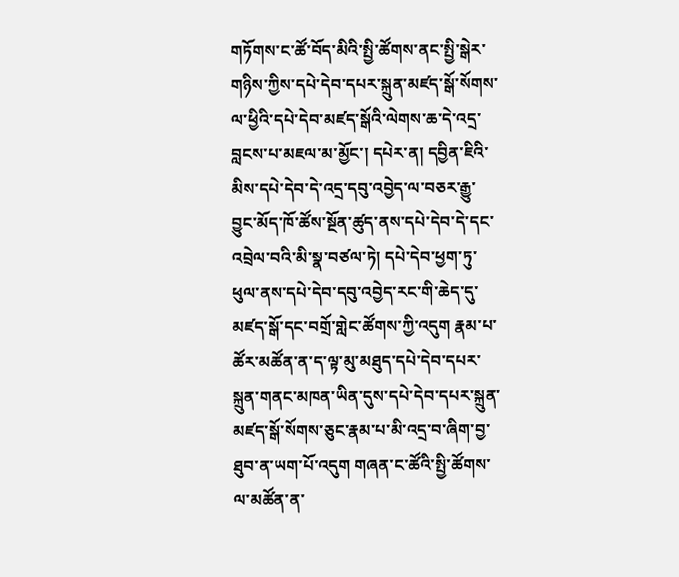གཏོགས་ང་ཚོ་བོད་མིའི་སྤྱི་ཚོགས་ནང་སྤྱི་སྒེར་གཉིས་ཀྱིས་དཔེ་དེབ་དཔར་སྐྲུན་མཛད་སྒོ་སོགས་ལ་ཕྱིའི་དཔེ་དེབ་མཛད་སྒོའི་ལེགས་ཆ་དེ་འདྲ་བླངས་པ་མཇལ་མ་མྱོང་། དཔེར་ན། དབྱིན་ཇིའི་མིས་དཔེ་དེབ་དེ་འདྲ་དབུ་འབྱེད་ལ་བཅར་རྒྱུ་བྱུང་མོད་ཁོ་ཚོས་སྔོན་ཚུད་ནས་དཔེ་དེབ་དེ་དང་འབྲེལ་བའི་མི་སྣ་བཙལ་ཏེ། དཔེ་དེབ་ཕྱག་ཏུ་ཕུལ་ནས་དཔེ་དེབ་དབུ་འབྱེད་རང་གི་ཆེད་དུ་མཛད་སྒོ་དང་བགྲོ་གླེང་ཚོགས་ཀྱི་འདུག རྣམ་པ་ཚོར་མཚོན་ན་ད་ལྟ་མུ་མཐུད་དཔེ་དེབ་དཔར་སྐྲུན་གནང་མཁན་ཡིན་དུས་དཔེ་དེབ་དཔར་སྐྲུན་མཛད་སྒོ་སོགས་ཅུང་རྣམ་པ་མི་འདྲ་བ་ཞིག་བྱ་ཐུབ་ན་ཡག་པོ་འདུག གཞན་ང་ཚོའི་སྤྱི་ཚོགས་ལ་མཚོན་ན་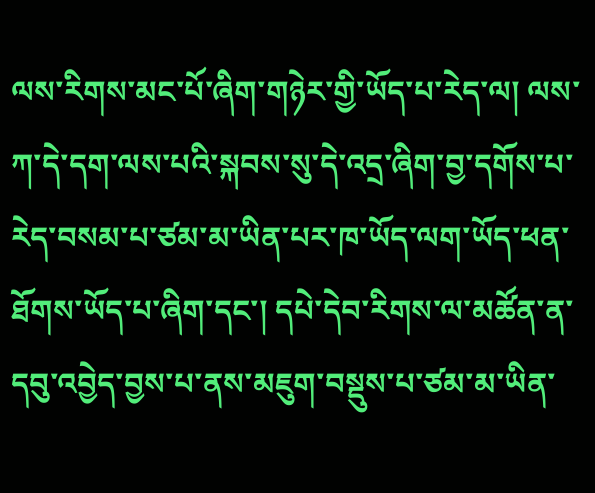ལས་རིགས་མང་པོ་ཞིག་གཉེར་གྱི་ཡོད་པ་རེད་ལ། ལས་ཀ་དེ་དག་ལས་པའི་སྐབས་སུ་དེ་འདྲ་ཞིག་བྱ་དགོས་པ་རེད་བསམ་པ་ཙམ་མ་ཡིན་པར་ཁ་ཡོད་ལག་ཡོད་ཕན་ཐོགས་ཡོད་པ་ཞིག་དང་། དཔེ་དེབ་རིགས་ལ་མཚོན་ན་དབུ་འབྱེད་བྱས་པ་ནས་མཇུག་བསྡུས་པ་ཙམ་མ་ཡིན་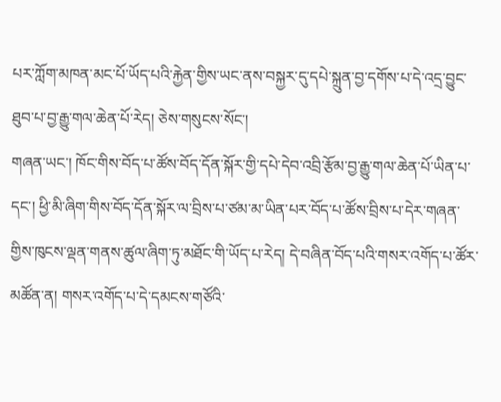པར་ཀློག་མཁན་མང་པོ་ཡོད་པའི་རྐྱེན་གྱིས་ཡང་ནས་བསྐྱར་དུ་དཔེ་སྐྲུན་བྱ་དགོས་པ་དེ་འདྲ་བྱུང་ཐུབ་པ་བྱ་རྒྱུ་གལ་ཆེན་པོ་རེད། ཅེས་གསུངས་སོང་།
གཞན་ཡང་། ཁོང་གིས་བོད་པ་ཚོས་བོད་དོན་སྐོར་གྱི་དཔེ་དེབ་འབྲི་རྩོམ་བྱ་རྒྱུ་གལ་ཆེན་པོ་ཡིན་པ་དང་། ཕྱི་མི་ཞིག་གིས་བོད་དོན་སྐོར་ལ་བྲིས་པ་ཙམ་མ་ཡིན་པར་བོད་པ་ཚོས་བྲིས་པ་དེར་གཞན་གྱིས་ཁུངས་ལྡན་གནས་ཚུལ་ཞིག་ཏུ་མཐོང་གི་ཡོད་པ་རེད། དེ་བཞིན་བོད་པའི་གསར་འགོད་པ་ཚོར་མཚོན་ན། གསར་འགོད་པ་དེ་དམངས་གཙོའི་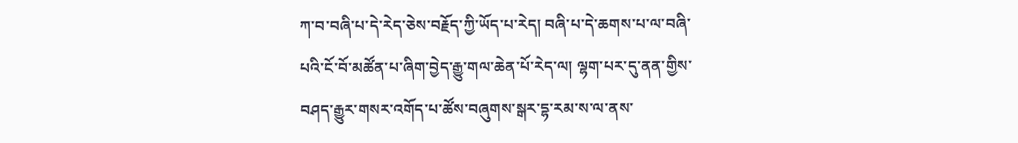ཀ་བ་བཞི་པ་དེ་རེད་ཅེས་བརྗོད་ཀྱི་ཡོད་པ་རེད། བཞི་པ་དེ་ཆགས་པ་ལ་བཞི་པའི་ངོ་བོ་མཚོན་པ་ཞིག་བྱེད་རྒྱུ་གལ་ཆེན་པོ་རེད་ལ། ལྷག་པར་དུ་ནན་གྱིས་བཤད་རྒྱུར་གསར་འགོད་པ་ཚོས་བཞུགས་སྒར་དྷ་རམ་ས་ལ་ནས་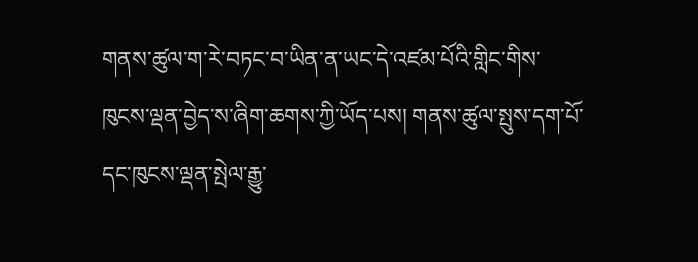གནས་ཚུལ་ག་རེ་བཏང་བ་ཡིན་ན་ཡང་དེ་འཛམ་པོའི་གླིང་གིས་ཁུངས་ལྡན་བྱེད་ས་ཞིག་ཆགས་ཀྱི་ཡོད་པས། གནས་ཚུལ་སྤུས་དག་པོ་དང་ཁུངས་ལྡན་སྤེལ་རྒྱུ་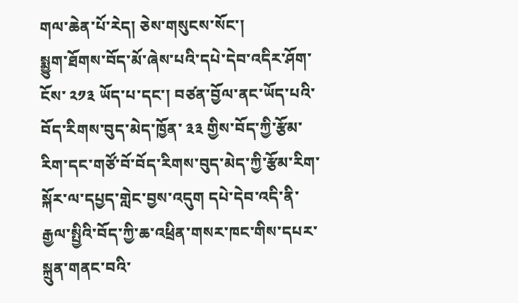གལ་ཆེན་པོ་རེད། ཅེས་གསུངས་སོང་།
སྨྱུག་ཐོགས་བོད་མོ་ཞེས་པའི་དཔེ་དེབ་འདིར་ཤོག་ངོས་ ༢༡༣ ཡོད་པ་དང་། བཙན་བྱོལ་ནང་ཡོད་པའི་བོད་རིགས་བུད་མེད་ཁྱོན་ ༣༣ གྱིས་བོད་ཀྱི་རྩོམ་རིག་དང་གཙོ་བོ་བོད་རིགས་བུད་མེད་ཀྱི་རྩོམ་རིག་སྐོར་ལ་དཔྱད་གླེང་བྱས་འདུག དཔེ་དེབ་འདི་ནི་རྒྱལ་སྤྱིའི་བོད་ཀྱི་ཆ་འཕྲིན་གསར་ཁང་གིས་དཔར་སྐྲུན་གནང་བའི་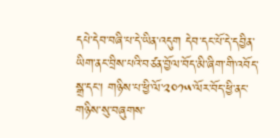དཔེ་དེབ་བཞི་པ་དེ་ཡིན་འདུག དེབ་དང་པོ་དེ་དབྱིན་ཡིག་ནང་བྲིས་པའི་བཙན་བྱོལ་བོད་མི་ཞིག་གི་འབོད་སྒྲ་དང་། གཉིས་པ་ཕྱི་ལོ་༢༠༡༥་ལོར་བོད་ཕྱི་ནང་གཉིས་སུ་བཞུགས་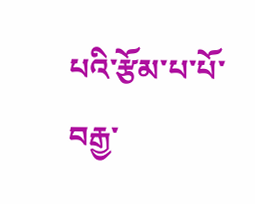པའི་རྩོམ་པ་པོ་བརྒྱ་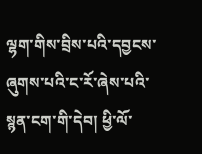ལྷག་གིས་བྲིས་པའི་དབྱངས་ཞུགས་པའི་ང་རོ་ཞེས་པའི་སྙན་ངག་གི་དེབ། ཕྱི་ལོ་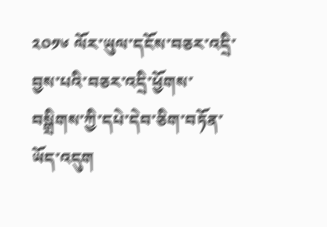༢༠༡༦ ལོར་ཡུལ་དངོས་བཅར་འདྲི་བྱས་པའི་བཅར་འདྲི་ཕྱོགས་བསྒྲིགས་ཀྱི་དཔེ་དེབ་ཅིག་བཏོན་ཡོད་འདུག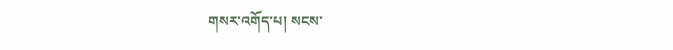གསར་འགོད་པ། སངས་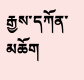རྒྱས་དཀོན་མཆོག